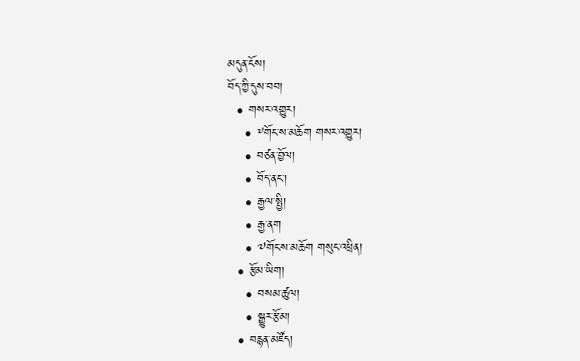མདུན་ངོས།
བོད་ཀྱི་དུས་བབ།
  • གསར་འགྱུར།
    • ༸གོང་ས་མཆོག གསར་འགྱུར།
    • བཙན་བྱོལ།
    • བོད་ནང་།
    • རྒྱལ་སྤྱི།
    • རྒྱ་ནག
    • ༧གོང་ས་མཆོག གསུང་འཕྲིན།
  • རྩོམ་ཡིག།
    • བསམ་ཚུལ།
    • སྒྱུར་རྩོམ།
  • བརྙན་མཛོད།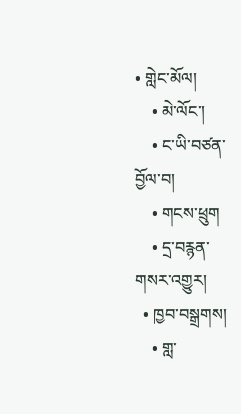• གླེང་མོལ།
    • མེ་ལོང་།
    • ང་ཡི་བཙན་བྱོལ་བ།
    • གངས་ཕྲུག
    • དྲ་བརྙན་གསར་འགྱུར།
  • ཁྱབ་བསྒྲགས།
    • གླ་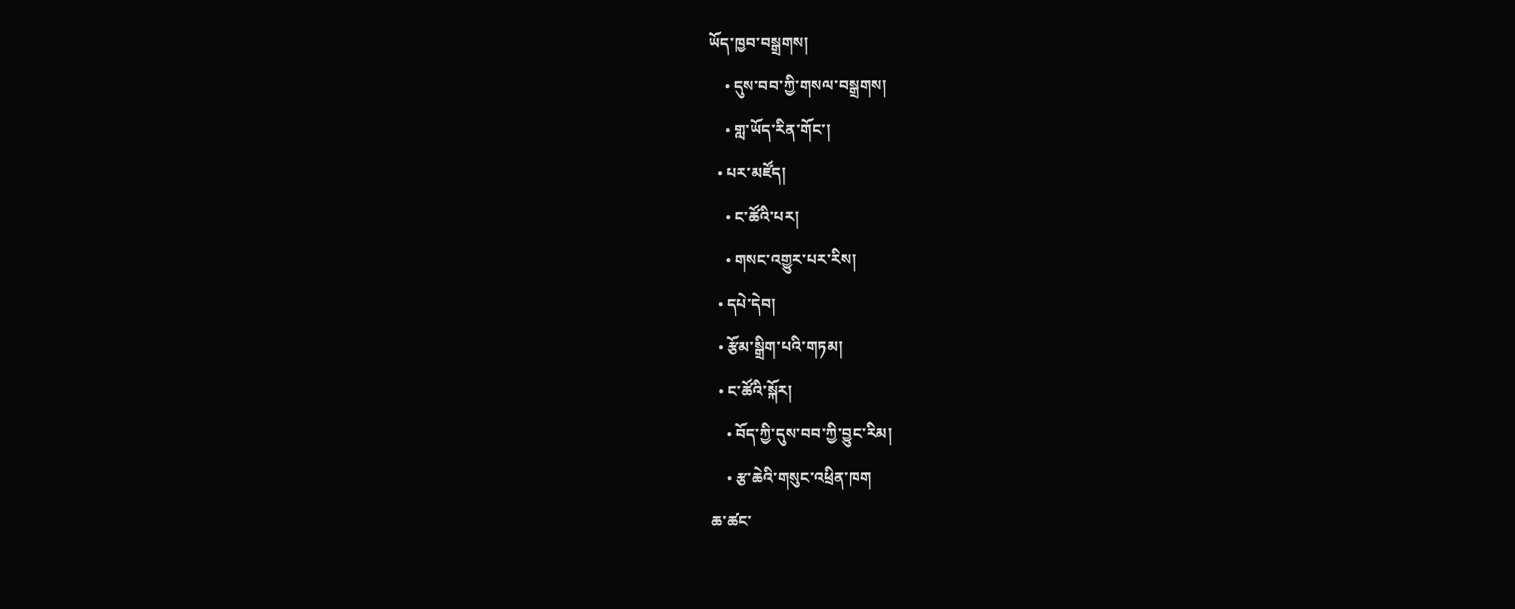ཡོད་ཁྱབ་བསྒྲགས།
    • དུས་བབ་ཀྱི་གསལ་བསྒྲགས།
    • གླ་ཡོད་རིན་གོང་།
  • པར་མཛོད།
    • ང་ཚོའི་པར།
    • གསང་འགྱུར་པར་རིས།
  • དཔེ་དེབ།
  • རྩོམ་སྒྲིག་པའི་གཏམ།
  • ང་ཚོའི་སྐོར།
    • བོད་ཀྱི་དུས་བབ་ཀྱི་བྱུང་རིམ།
    • རྩ་ཆེའི་གསུང་འཕྲིན་ཁག
ཆ་ཚང་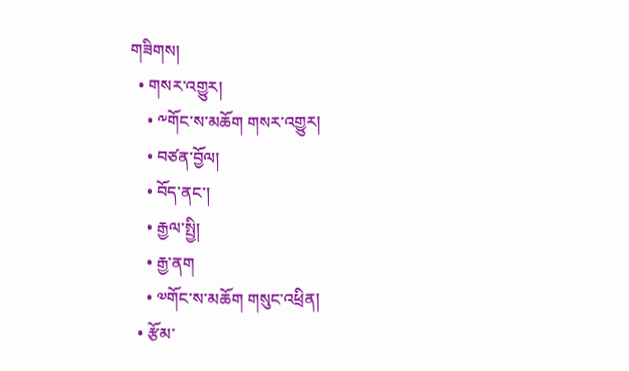གཟིགས།
  • གསར་འགྱུར།
    • ༸གོང་ས་མཆོག གསར་འགྱུར།
    • བཙན་བྱོལ།
    • བོད་ནང་།
    • རྒྱལ་སྤྱི།
    • རྒྱ་ནག
    • ༧གོང་ས་མཆོག གསུང་འཕྲིན།
  • རྩོམ་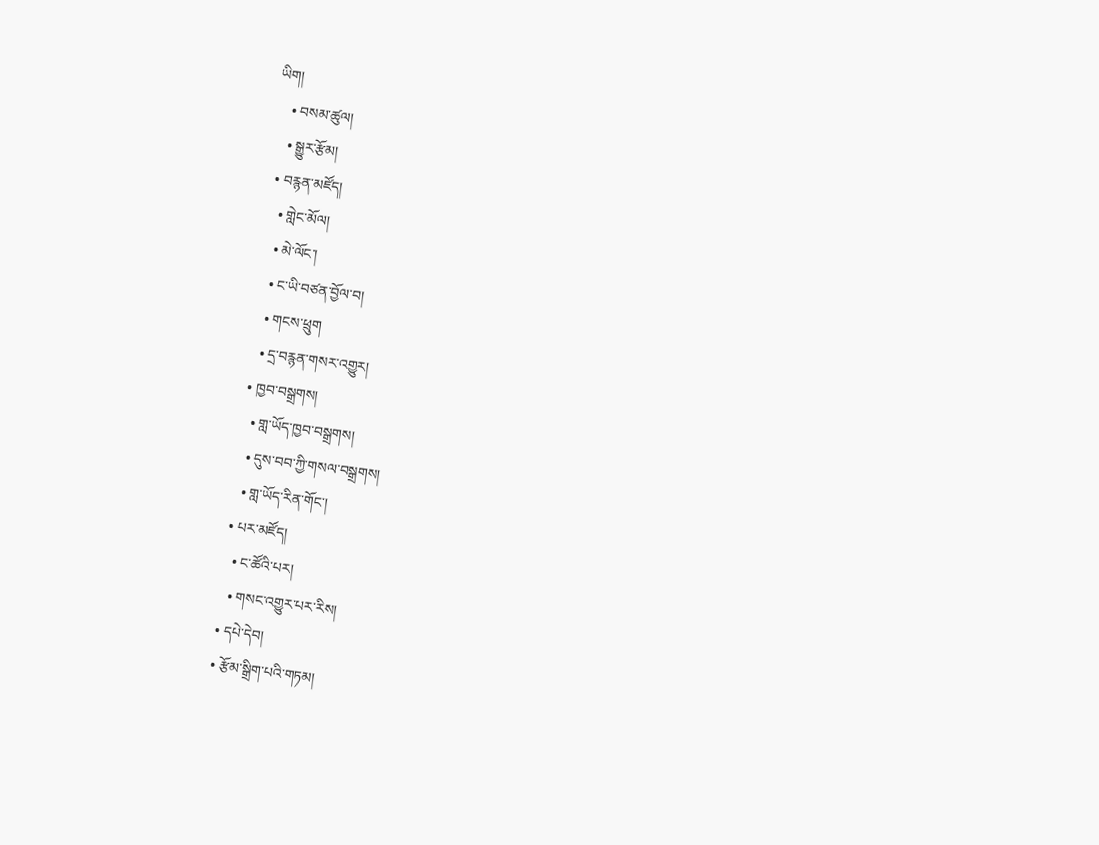ཡིག།
    • བསམ་ཚུལ།
    • སྒྱུར་རྩོམ།
  • བརྙན་མཛོད།
    • གླེང་མོལ།
    • མེ་ལོང་།
    • ང་ཡི་བཙན་བྱོལ་བ།
    • གངས་ཕྲུག
    • དྲ་བརྙན་གསར་འགྱུར།
  • ཁྱབ་བསྒྲགས།
    • གླ་ཡོད་ཁྱབ་བསྒྲགས།
    • དུས་བབ་ཀྱི་གསལ་བསྒྲགས།
    • གླ་ཡོད་རིན་གོང་།
  • པར་མཛོད།
    • ང་ཚོའི་པར།
    • གསང་འགྱུར་པར་རིས།
  • དཔེ་དེབ།
  • རྩོམ་སྒྲིག་པའི་གཏམ།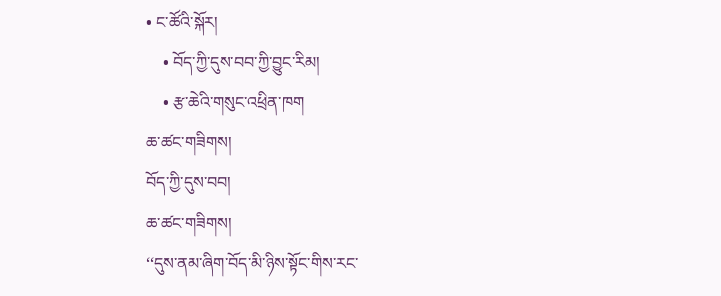• ང་ཚོའི་སྐོར།
    • བོད་ཀྱི་དུས་བབ་ཀྱི་བྱུང་རིམ།
    • རྩ་ཆེའི་གསུང་འཕྲིན་ཁག
ཆ་ཚང་གཟིགས།
བོད་ཀྱི་དུས་བབ།
ཆ་ཚང་གཟིགས།
‘‘དུས་ནམ་ཞིག་བོད་མི་ཉིས་སྟོང་གིས་རང་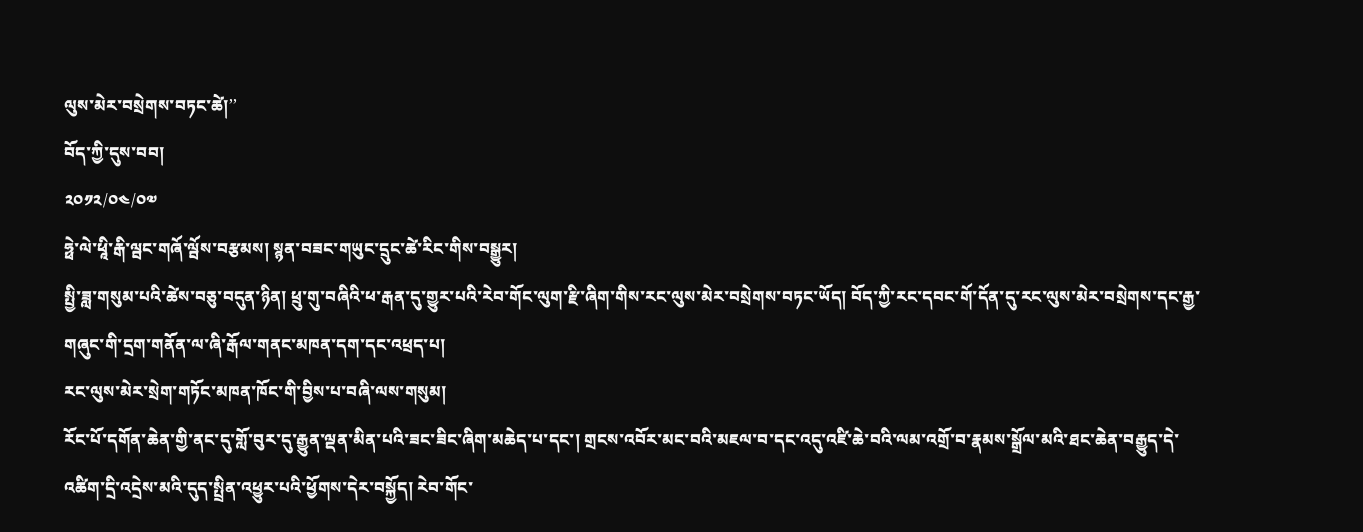ལུས་མེར་བསྲེགས་བཏང་ཚེ།’’
བོད་ཀྱི་དུས་བབ།
༢༠༡༢/༠༤/༠༧
ཧྥེ་ལེ་ཕཱི་རྒི་ལྦང་གཞོ་ལྦོས་བརྩམས། སྙན་བཟང་གཡུང་དྲུང་ཚེ་རིང་གིས་བསྒྱུར།
སྤྱི་ཟླ་གསུམ་པའི་ཚེས་བཅུ་བདུན་ཉིན། ཕྲུ་གུ་བཞིའི་ཕ་རྒན་དུ་གྱུར་པའི་རེབ་གོང་ལུག་རྫི་ཞིག་གིས་རང་ལུས་མེར་བསྲེགས་བཏང་ཡོད། བོད་ཀྱི་རང་དབང་གོ་དོན་དུ་རང་ལུས་མེར་བསྲེགས་དང་རྒྱ་གཞུང་གི་དྲག་གནོན་ལ་ཞི་རྒོལ་གནང་མཁན་དག་དང་འཕྲད་པ།
རང་ལུས་མེར་སྲེག་གཏོང་མཁན་ཁོང་གི་བྱིས་པ་བཞི་ལས་གསུམ།
རོང་པོ་དགོན་ཆེན་གྱི་ནང་དུ་གློ་བུར་དུ་རྒྱུན་ལྡན་མིན་པའི་ཟང་ཟིང་ཞིག་མཆེད་པ་དང་། གྲངས་འབོར་མང་བའི་མཇལ་བ་དང་འདུ་འཛི་ཆེ་བའི་ལམ་འགྲོ་བ་རྣམས་སྒྲོལ་མའི་ཐང་ཆེན་བརྒྱུད་དེ་འཚིག་དྲི་འདྲེས་མའི་དུད་སྤྲིན་འཕྱུར་པའི་ཕྱོགས་དེར་བསྐྱོད། རེབ་གོང་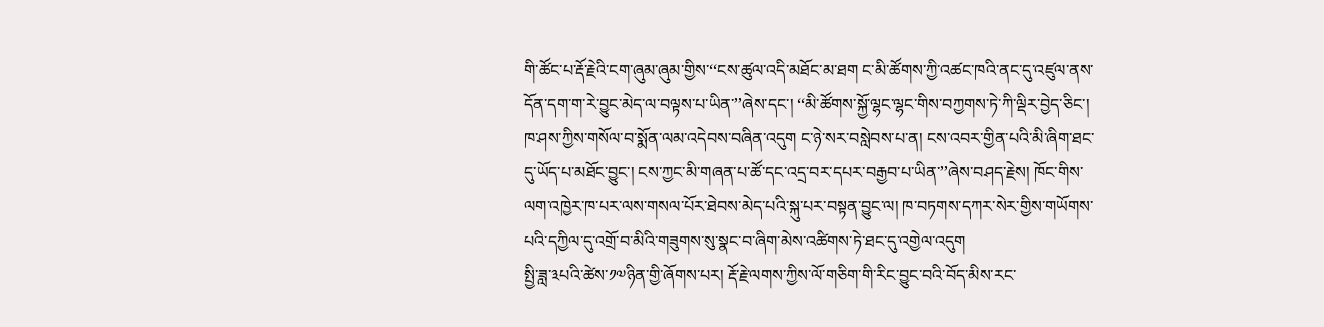གི་ཚོང་པ་རྡོ་རྗེའི་ངག་ཞུམ་ཞུམ་གྱིས་‘‘ངས་ཚུལ་འདི་མཐོང་མ་ཐག ང་མི་ཚོགས་ཀྱི་འཚང་ཁའི་ནང་དུ་འཛུལ་ནས་དོན་དག་ག་རེ་བྱུང་མེད་ལ་བལྟས་པ་ཡིན་’’ཞེས་དང་། ‘‘མི་ཚོགས་སྐྱོ་ལྷང་ལྷང་གིས་བཀྱགས་ཏེ་ཀི་ལྡིར་བྱེད་ཅིང་། ཁ་ཤས་ཀྱིས་གསོལ་བ་སྨོན་ལམ་འདེབས་བཞིན་འདུག ང་ཉེ་སར་བསླེབས་པ་ན། ངས་འབར་གྱིན་པའི་མི་ཞིག་ཐང་དུ་ཡོད་པ་མཐོང་བྱུང་། ངས་ཀྱང་མི་གཞན་པ་ཚོ་དང་འདྲ་བར་དཔར་བརྒྱབ་པ་ཡིན་’’ཞེས་བཤད་རྗེས། ཁོང་གིས་ལག་འཁྱེར་ཁ་པར་ལས་གསལ་པོར་ཐེབས་མེད་པའི་སྐུ་པར་བསྟན་བྱུང་ལ། ཁ་བཏགས་དཀར་སེར་གྱིས་གཡོགས་པའི་དཀྱིལ་དུ་འགྲོ་བ་མིའི་གཟུགས་སུ་སྣང་བ་ཞིག་མེས་འཚིགས་ཏེ་ཐང་དུ་འགྱེལ་འདུག
སྤྱི་ཟླ་༣པའི་ཚེས་༡༧ཉིན་གྱི་ཞོགས་པར། རྡོ་རྗེ་ལགས་ཀྱིས་ལོ་གཅིག་གི་རིང་བྱུང་བའི་བོད་མིས་རང་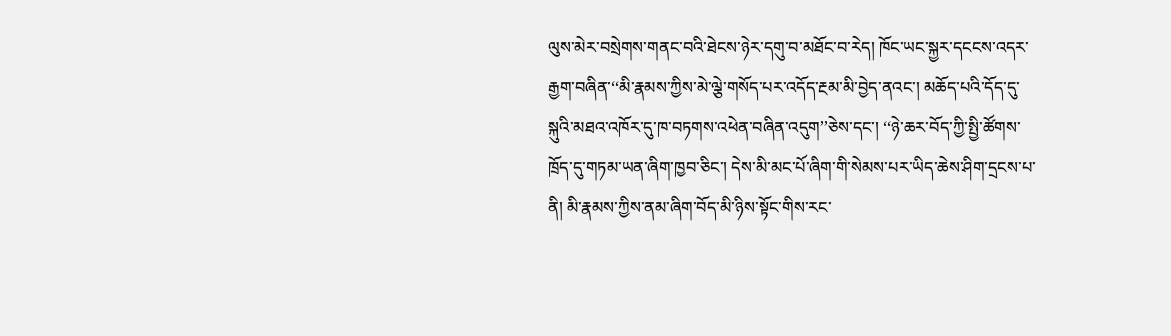ལུས་མེར་བསྲེགས་གནང་བའི་ཐེངས་ཉེར་དགུ་བ་མཐོང་བ་རེད། ཁོང་ཡང་སྐྱར་དངངས་འདར་རྒྱག་བཞིན་‘‘མི་རྣམས་ཀྱིས་མེ་ལྕེ་གསོད་པར་འདོད་རྔམ་མི་བྱེད་ནའང་། མཆོད་པའི་དོད་དུ་སྐུའི་མཐའ་འཁོར་དུ་ཁ་བཏགས་འཕེན་བཞིན་འདུག’’ཅེས་དང་། ‘‘ཉེ་ཆར་བོད་ཀྱི་སྤྱི་ཚོགས་ཁྲོད་དུ་གཏམ་ཡན་ཞིག་ཁྱབ་ཅིང་། དེས་མི་མང་པོ་ཞིག་གི་སེམས་པར་ཡིད་ཆེས་ཤིག་དྲངས་པ་ནི། མི་རྣམས་ཀྱིས་ནམ་ཞིག་བོད་མི་ཉིས་སྟོང་གིས་རང་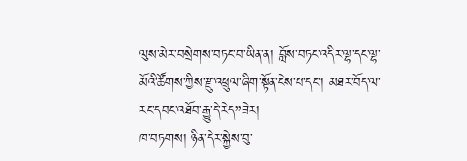ལུས་མེར་བསྲེགས་བཏང་བ་ཡིན་ན། བློས་བཏང་འདིར་ལྷ་དང་ལྷ་མོའི་ཚོགས་ཀྱིས་རྫུ་འཕྲུལ་ཞིག་སྟོན་ངེས་པ་དང་། མཐར་བོད་ལ་རང་དབང་འཐོབ་རྒྱུ་དེ་རེད’’ཟེར།
ཁ་བཏགས། ཉིན་དེར་སྐྱེས་བུ་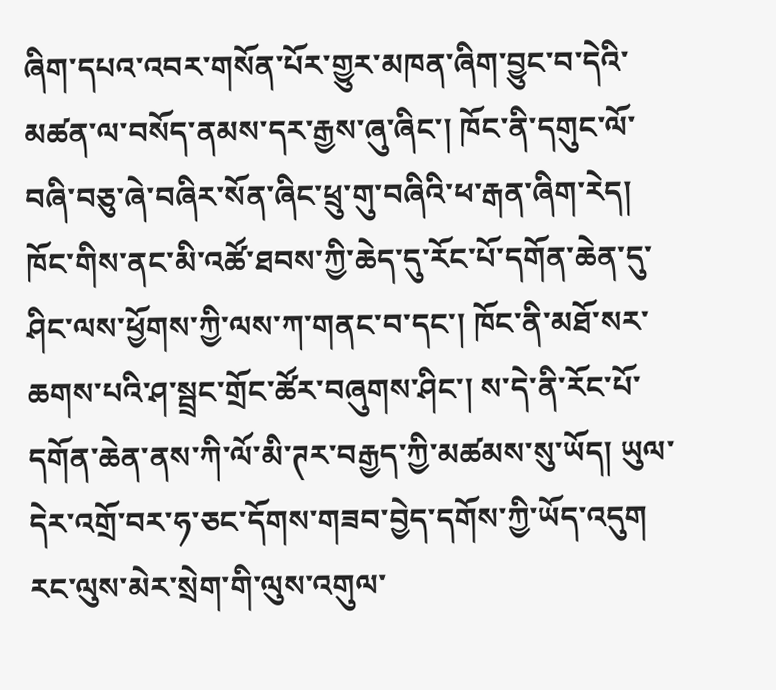ཞིག་དཔའ་འབར་གསོན་པོར་གྱུར་མཁན་ཞིག་བྱུང་བ་དེའི་མཚན་ལ་བསོད་ནམས་དར་རྒྱས་ཞུ་ཞིང་། ཁོང་ནི་དགུང་ལོ་བཞི་བཅུ་ཞེ་བཞིར་སོན་ཞིང་ཕྲུ་གུ་བཞིའི་ཕ་རྒན་ཞིག་རེད། ཁོང་གིས་ནང་མི་འཚོ་ཐབས་ཀྱི་ཆེད་དུ་རོང་པོ་དགོན་ཆེན་དུ་ཤིང་ལས་ཕྱོགས་ཀྱི་ལས་ཀ་གནང་བ་དང་། ཁོང་ནི་མཐོ་སར་ཆགས་པའི་ཤ་སྦྲང་གྲོང་ཚོར་བཞུགས་ཤིང་། ས་དེ་ནི་རོང་པོ་དགོན་ཆེན་ནས་ཀི་ལོ་མི་ཊར་བརྒྱད་ཀྱི་མཚམས་སུ་ཡོད། ཡུལ་དེར་འགྲོ་བར་ཧ་ཅང་དོགས་གཟབ་བྱེད་དགོས་ཀྱི་ཡོད་འདུག རང་ལུས་མེར་སྲེག་གི་ལུས་འགུལ་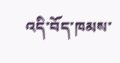འདི་བོད་ཁམས་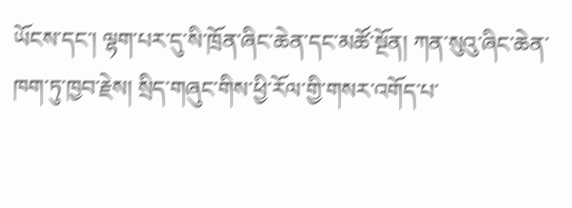ཡོངས་དང་། ལྷག་པར་དུ་སི་ཁྲོན་ཞིང་ཆེན་དང་མཚོ་སྔོན། ཀན་སུའུ་ཞིང་ཆེན་ཁག་ཏུ་ཁྱབ་རྗེས། སྲིད་གཞུང་གིས་ཕྱི་རོལ་གྱི་གསར་འགོད་པ་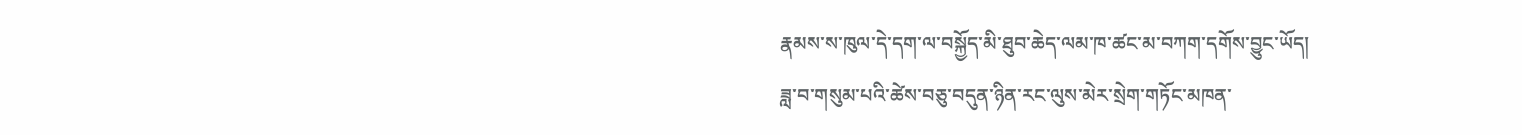རྣམས་ས་ཁུལ་དེ་དག་ལ་བསྐྱོད་མི་ཐུབ་ཆེད་ལམ་ཁ་ཚང་མ་བཀག་དགོས་བྱུང་ཡོད།
ཟླ་བ་གསུམ་པའི་ཚེས་བཅུ་བདུན་ཉིན་རང་ལུས་མེར་སྲེག་གཏོང་མཁན་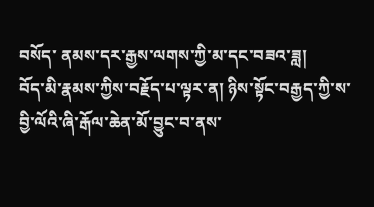བསོད་ ནམས་དར་རྒྱས་ལགས་ཀྱི་མ་དང་བཟའ་ཟླ།
བོད་མི་རྣམས་ཀྱིས་བརྗོད་པ་ལྟར་ན། ཉིས་སྟོང་བརྒྱད་ཀྱི་ས་བྱི་ལོའི་ཞི་རྒོལ་ཆེན་མོ་བྱུང་བ་ནས་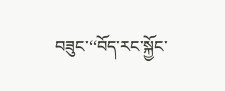བཟུང་‘‘བོད་རང་སྐྱོང་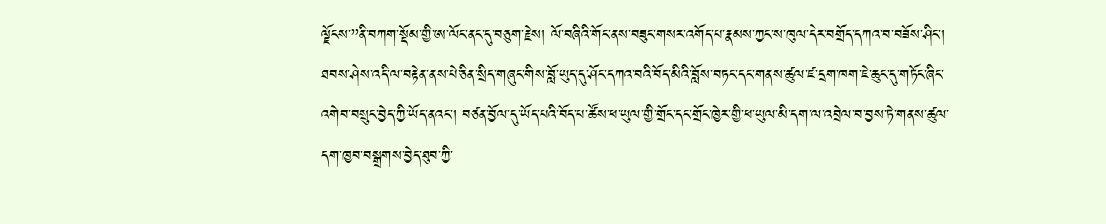ལྗོངས་’’ནི་བཀག་སྡོམ་གྱི་ཨ་ལོང་ནང་དུ་བཅུག་རྗེས། ལོ་བཞིའི་གོང་ནས་བཟུང་གསར་འགོད་པ་རྣམས་ཀྱང་ས་ཁུལ་དེར་བགྲོད་དཀའ་བ་བཟོས་ཤིང་། ཐབས་ཤེས་འདི་ལ་བརྟེན་ནས་པེ་ཅིན་སྲིད་གཞུང་གིས་བློ་ཡུད་དུ་ཤོང་དཀའ་བའི་བོད་མིའི་བློས་བཏང་དང་གནས་ཚུལ་ཛ་དྲག་ཁག་ཇེ་ཆུང་དུ་གཏོང་ཞིང་འགེབ་བསྲུང་བྱེད་ཀྱི་ཡོད་ནའང་། བཙན་བྱོལ་དུ་ཡོད་པའི་བོད་པ་ཚོས་ཕ་ཡུལ་གྱི་གྲོང་དང་གྲོང་ཁྱེར་གྱི་ཕ་ཡུལ་མི་དག་ལ་འབྲེལ་བ་བྱས་ཏེ་གནས་ཚུལ་དག་ཁྱབ་བསྒྲགས་བྱེད་ཐུབ་ཀྱི་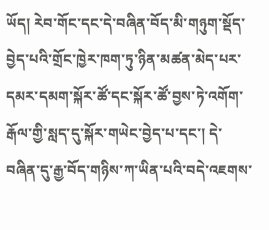ཡོད། རེབ་གོང་དང་དེ་བཞིན་བོད་མི་གཉུག་སྡོད་བྱེད་པའི་གྲོང་ཁྱེར་ཁག་ཏུ་ཉིན་མཚན་མེད་པར་དམར་དམག་སྐོར་ཚོ་དང་སྐོར་ཚོ་བྱས་ཏེ་འགོག་རྒོལ་གྱི་སླད་དུ་སྐོར་གཡེང་བྱེད་པ་དང་། དེ་བཞིན་དུ་རྒྱ་བོད་གཉིས་ཀ་ཡིན་པའི་བདེ་འཇགས་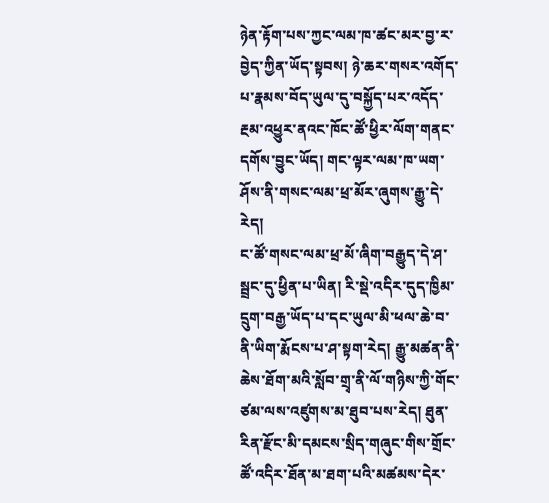ཉེན་རྟོག་པས་ཀྱང་ལམ་ཁ་ཚང་མར་བྱ་ར་བྱེད་ཀྱིན་ཡོད་སྟབས། ཉེ་ཆར་གསར་འགོད་པ་རྣམས་བོད་ཡུལ་དུ་བསྐྱོད་པར་འདོད་རྔམ་འཕྱུར་ནའང་ཁོང་ཚོ་ཕྱིར་ལོག་གནང་དགོས་བྱུང་ཡོད། གང་ལྟར་ལམ་ཁ་ཡག་ཤོས་ནི་གསང་ལམ་ཕྲ་མོར་ཞུགས་རྒྱུ་དེ་རེད།
ང་ཚོ་གསང་ལམ་ཕྲ་མོ་ཞིག་བརྒྱུད་དེ་ཤ་སྦྲང་དུ་ཕྱིན་པ་ཡིན། རི་སྡེ་འདིར་དུད་ཁྱིམ་དྲུག་བརྒྱ་ཡོད་པ་དང་ཡུལ་མི་ཕལ་ཆེ་བ་ནི་ཡིག་རྨོངས་པ་ཤ་སྟག་རེད། རྒྱུ་མཚན་ནི་ཆེས་ཐོག་མའི་སློབ་གྲྭ་ནི་ལོ་གཉིས་ཀྱི་གོང་ཙམ་ལས་འཛུགས་མ་ཐུབ་པས་རེད། ཐུན་རིན་རྫོང་མི་དམངས་སྲིད་གཞུང་གིས་གྲོང་ཚོ་འདིར་ཐོན་མ་ཐག་པའི་མཚམས་དེར་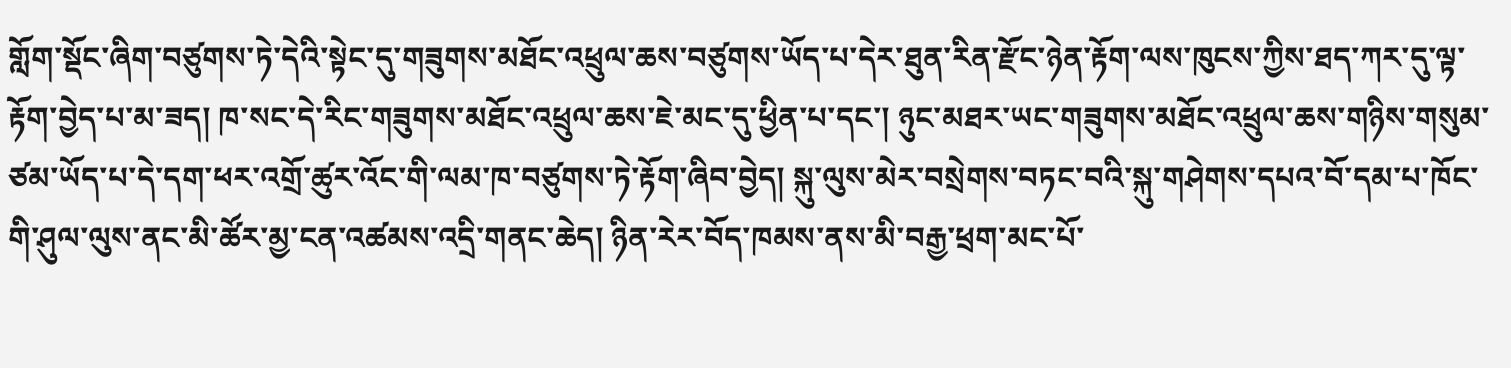གློག་སྡོང་ཞིག་བཙུགས་ཏེ་དེའི་སྟེང་དུ་གཟུགས་མཐོང་འཕྲུལ་ཆས་བཙུགས་ཡོད་པ་དེར་ཐུན་རིན་རྫོང་ཉེན་རྟོག་ལས་ཁུངས་ཀྱིས་ཐད་ཀར་དུ་ལྟ་རྟོག་བྱེད་པ་མ་ཟད། ཁ་སང་དེ་རིང་གཟུགས་མཐོང་འཕྲུལ་ཆས་ཇེ་མང་དུ་ཕྱིན་པ་དང་། ཉུང་མཐར་ཡང་གཟུགས་མཐོང་འཕྲུལ་ཆས་གཉིས་གསུམ་ཙམ་ཡོད་པ་དེ་དག་ཕར་འགྲོ་ཚུར་འོང་གི་ལམ་ཁ་བཙུགས་ཏེ་རྟོག་ཞིབ་བྱེད། སྐུ་ལུས་མེར་བསྲེགས་བཏང་བའི་སྐུ་གཤེགས་དཔའ་བོ་དམ་པ་ཁོང་གི་ཤུལ་ལུས་ནང་མི་ཚོར་མྱ་ངན་འཚམས་འདྲི་གནང་ཆེད། ཉིན་རེར་བོད་ཁམས་ནས་མི་བརྒྱ་ཕྲག་མང་པོ་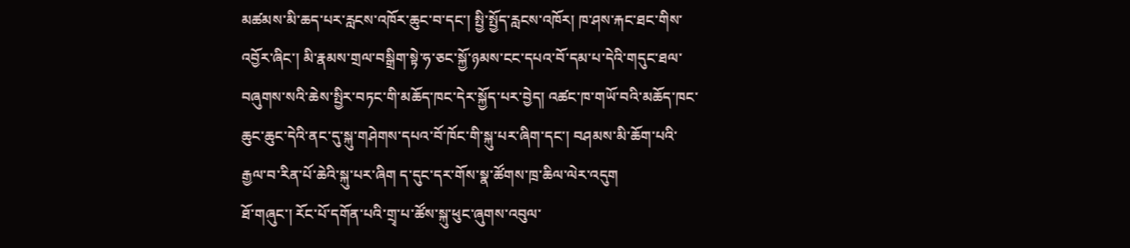མཚམས་མི་ཆད་པར་རླངས་འཁོར་ཆུང་བ་དང་། སྤྱི་སྤྱོད་རླངས་འཁོར། ཁ་ཤས་རྐང་ཐང་གིས་འབྱོར་ཞིང་། མི་རྣམས་གྲལ་བསྒྲིག་སྟེ་ཧ་ཅང་སྐྱོ་ཉམས་ངང་དཔའ་བོ་དམ་པ་དེའི་གདུང་ཐལ་བཞུགས་སའི་ཆེས་སྤྱིར་བཏང་གི་མཆོད་ཁང་དེར་སྐྱོད་པར་བྱེད། འཚང་ཁ་གཡོ་བའི་མཆོད་ཁང་ཆུང་ཆུང་དེའི་ནང་དུ་སྐུ་གཤེགས་དཔའ་བོ་ཁོང་གི་སྐུ་པར་ཞིག་དང་། བཤམས་མི་ཆོག་པའི་རྒྱལ་བ་རིན་པོ་ཆེའི་སྐུ་པར་ཞིག ད་དུང་དར་གོས་སྣ་ཚོགས་ཁྲ་ཆིལ་ལེར་འདུག
ཐོ་གཞུང་། རོང་པོ་དགོན་པའི་གྲྭ་པ་ཚོས་སྐུ་ཕུང་ཞུགས་འབུལ་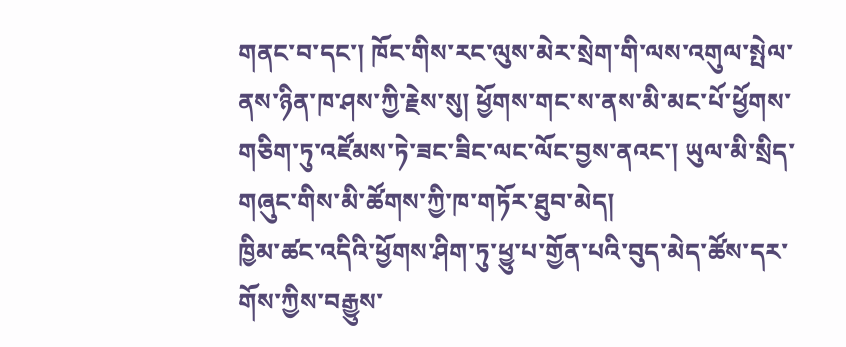གནང་བ་དང་། ཁོང་གིས་རང་ལུས་མེར་སྲེག་གི་ལས་འགུལ་སྤེལ་ནས་ཉིན་ཁ་ཤས་ཀྱི་རྗེས་སུ། ཕྱོགས་གང་ས་ནས་མི་མང་པོ་ཕྱོགས་གཅིག་ཏུ་འཛོམས་ཏེ་ཟང་ཟིང་ལང་ལོང་བྱས་ནའང་། ཡུལ་མི་སྲིད་གཞུང་གིས་མི་ཚོགས་ཀྱི་ཁ་གཏོར་ཐུབ་མེད།
ཁྱིམ་ཚང་འདིའི་ཕྱོགས་ཤིག་ཏུ་ཕྱུ་པ་གྱོན་པའི་བུད་མེད་ཚོས་དར་གོས་ཀྱིས་བརྒྱུས་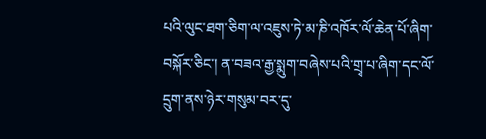པའི་ལུང་ཐག་ཅིག་ལ་འཇུས་ཏེ་མ་ཎི་འཁོར་ལོ་ཆེན་པོ་ཞིག་བསྐོར་ཅིང་། ན་བཟའ་རྒྱ་སྨུག་བཞེས་པའི་གྲྭ་པ་ཞིག་དང་ལོ་དྲུག་ནས་ཉེར་གསུམ་བར་དུ་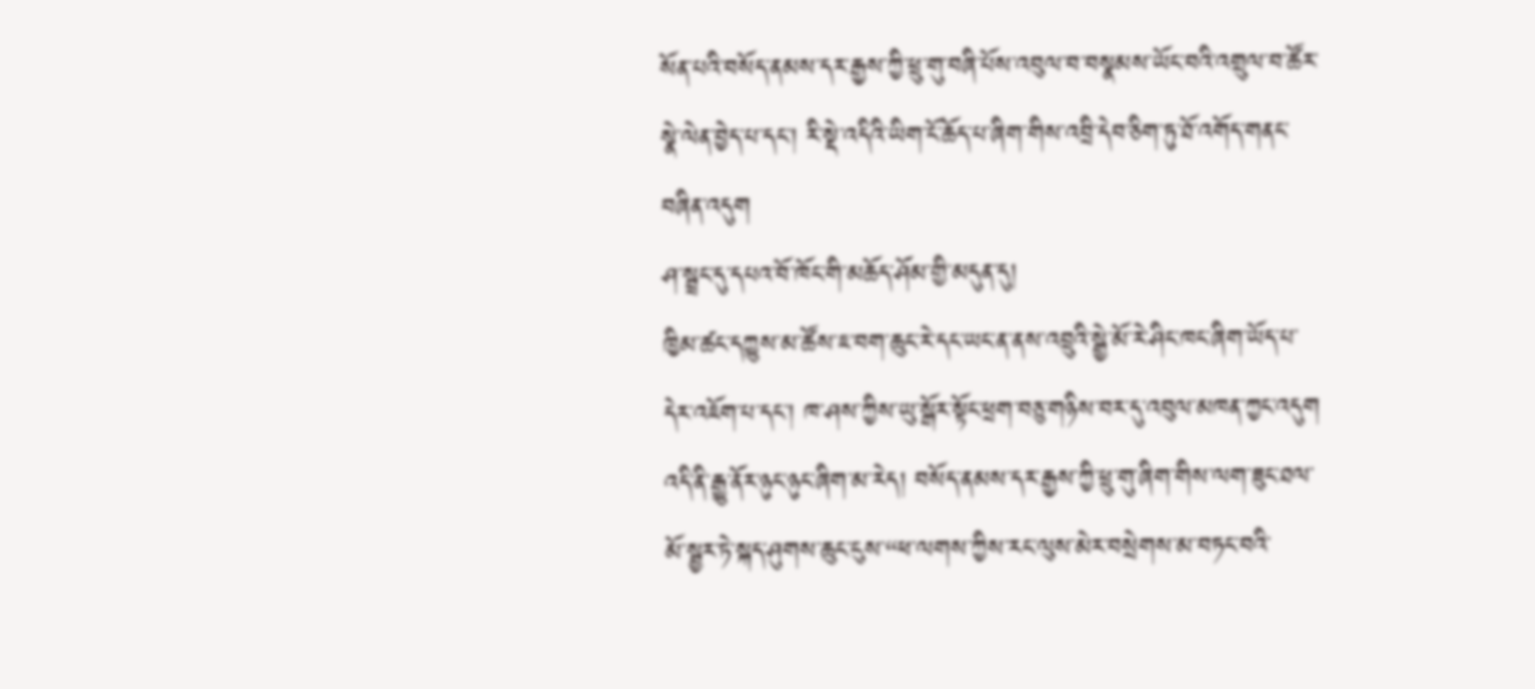སོན་པའི་བསོད་ནམས་དར་རྒྱས་ཀྱི་ཕྲུ་གུ་བཞི་པོས་འབུལ་བ་བསྣམས་ཡོང་བའི་འགྲུལ་བ་ཚོར་སྣེ་ལེན་བྱེད་པ་དང་། རི་སྡེ་འདིའི་ཡིག་ངོ་ཆོད་པ་ཞིག་གིས་འབྲི་དེབ་ཅིག་ཏུ་ཐོ་འགོད་གནང་བཞིན་འདུག
ཤ་སྦྲང་དུ་དཔའ་བོ་ཁོང་གི་མཆོད་ཤོམ་གྱི་མདུན་དུ།
ཁྱིམ་ཚང་དཀྱུས་མ་ཚོས་ཇ་བག་ཆུང་རེ་དང་ཡང་ན་ནས་འབྲུའི་སྒྱེ་མོ་རེ་ཤིང་ཁང་ཞིག་ཡོད་པ་དེར་འཇོག་པ་དང་། ཁ་ཤས་ཀྱིས་ཡུ་སྒོར་སྟོང་ཕྲག་བཅུ་གཉིས་བར་དུ་འབུལ་མཁན་ཀྱང་འདུག འདི་ནི་རྒྱུ་ནོར་ཉུང་ཉུང་ཞིག་མ་རེད། བསོད་ནམས་དར་རྒྱས་ཀྱི་ཕྲུ་གུ་ཞིག་གིས་ལག་ཟུང་ཐལ་མོ་སྦྱར་ཏེ་སྐད་ཤུགས་ཆུང་ངུས་‘‘ཕ་ལགས་ཀྱིས་རང་ལུས་མེར་བསྲེགས་མ་བཏང་བའི་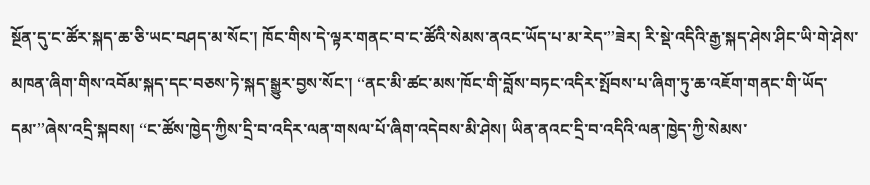སྔོན་དུ་ང་ཚོར་སྐད་ཆ་ཅི་ཡང་བཤད་མ་སོང་། ཁོང་གིས་དེ་ལྟར་གནང་བ་ང་ཚོའི་སེམས་ནའང་ཡོད་པ་མ་རེད་’’ཟེར། རི་སྡེ་འདིའི་རྒྱ་སྐད་ཤེས་ཤིང་ཡི་གེ་ཤེས་མཁན་ཞིག་གིས་འབོམ་སྐད་དང་བཅས་ཏེ་སྐད་སྒྱུར་བྱས་སོང་། ‘‘ནང་མི་ཚང་མས་ཁོང་གི་བློས་བཏང་འདིར་སྤོབས་པ་ཞིག་ཏུ་ཆ་འཇོག་གནང་གི་ཡོད་དམ་’’ཞེས་འདྲི་སྐབས། ‘‘ང་ཚོས་ཁྱེད་ཀྱིས་དྲི་བ་འདིར་ལན་གསལ་པོ་ཞིག་འདེབས་མི་ཤེས། ཡིན་ནའང་དྲི་བ་འདིའི་ལན་ཁྱེད་ཀྱི་སེམས་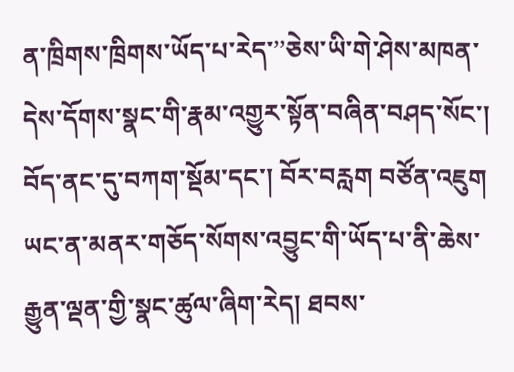ན་ཁྲིགས་ཁྲིགས་ཡོད་པ་རེད་’’ཅེས་ཡི་གེ་ཤེས་མཁན་དེས་དོགས་སྣང་གི་རྣམ་འགྱུར་སྟོན་བཞིན་བཤད་སོང་།
བོད་ནང་དུ་བཀག་སྡོམ་དང་། བོར་བརླག བཙོན་འཇུག ཡང་ན་མནར་གཅོད་སོགས་འབྱུང་གི་ཡོད་པ་ནི་ཆེས་རྒྱུན་ལྡན་གྱི་སྣང་ཚུལ་ཞིག་རེད། ཐབས་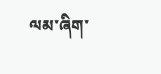ལམ་ཞིག་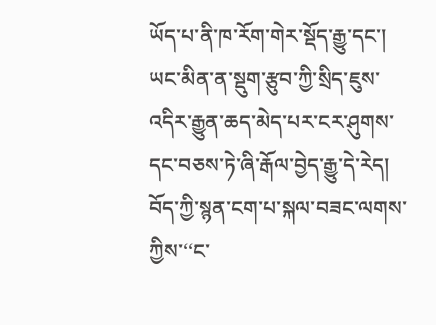ཡོད་པ་ནི་ཁ་རོག་གེར་སྡོད་རྒྱུ་དང་། ཡང་མིན་ན་སྡུག་རྩུབ་ཀྱི་སྲིད་ཇུས་འདིར་རྒྱུན་ཆད་མེད་པར་ངར་ཤུགས་དང་བཅས་ཏེ་ཞི་རྒོལ་བྱེད་རྒྱུ་དེ་རེད། བོད་ཀྱི་སྙན་ངག་པ་སྐལ་བཟང་ལགས་ཀྱིས་‘‘ང་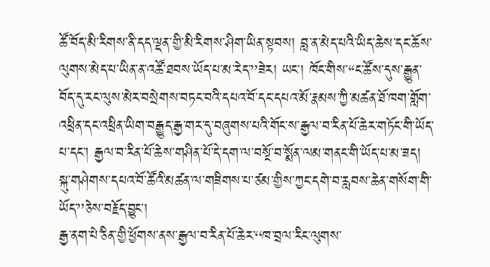ཚོ་བོད་མི་རིགས་ནི་དད་ལྡན་གྱི་མི་རིགས་ཤིག་ཡིན་སྟབས། བླ་ན་མེད་པའི་ཡིད་ཆེས་དང་ཆོས་ལུགས་མེད་པ་ཡིན་ན་འཚོ་ཐབས་ཡོད་པ་མ་རེད་’’ཟེར། ཡང་། ཁོང་གིས་‘‘ང་ཚོས་དུས་རྒྱུན་བོད་དུ་རང་ལུས་མེར་བསྲེགས་བཏང་བའི་དཔའ་བོ་དང་དཔའ་མོ་རྣམས་ཀྱི་མཚན་ཐོ་ཁག་གློག་འཕྲིན་དང་འཕྲིན་ཡིག་བརྒྱུད་རྒྱ་གར་དུ་བཞུགས་པའི་གོང་ས་རྒྱལ་བ་རིན་པོ་ཆེར་གཏོང་གི་ཡོད་པ་དང་། རྒྱལ་བ་རིན་པོ་ཆེས་གཤིན་པོ་དེ་དག་ལ་བསྔོ་བ་སྨོན་ལམ་གནང་གི་ཡོད་པ་མ་ཟད། སྐུ་གཤེགས་དཔའ་བོ་ཚོའི་མཚན་ལ་གཟིགས་པ་ཙམ་གྱིས་ཀྱང་དགེ་བ་རླབས་ཆེན་གསོག་གི་ཡོད་’’ཅེས་བརྗོད་བྱུང་།
རྒྱ་ནག་པེ་ཅིན་གྱི་ཕྱོགས་ནས་རྒྱལ་བ་རིན་པོ་ཆེར་‘‘ཁ་བྲལ་རིང་ལུགས་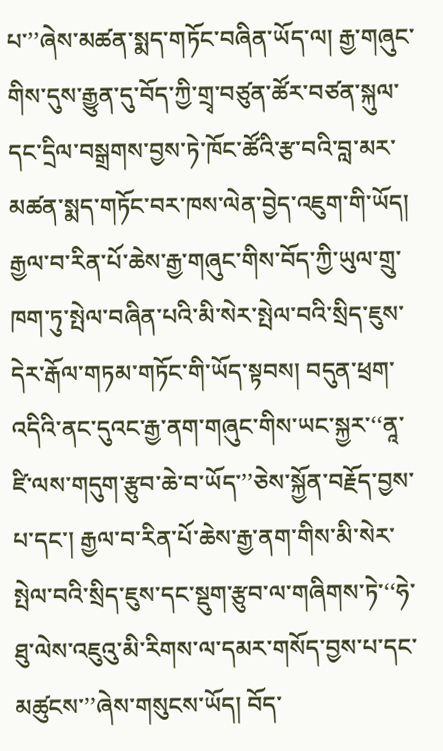པ་’’ཞེས་མཚན་སྨད་གཏོང་བཞིན་ཡོད་ལ། རྒྱ་གཞུང་གིས་དུས་རྒྱུན་དུ་བོད་ཀྱི་གྲྭ་བཙུན་ཚོར་བཙན་སྐུལ་དང་དྲིལ་བསྒྲགས་བྱས་ཏེ་ཁོང་ཚོའི་རྩ་བའི་བླ་མར་མཚན་སྨད་གཏོང་བར་ཁས་ལེན་བྱེད་འཇུག་གི་ཡོད། རྒྱལ་བ་རིན་པོ་ཆེས་རྒྱ་གཞུང་གིས་བོད་ཀྱི་ཡུལ་གྲུ་ཁག་ཏུ་སྤེལ་བཞིན་པའི་མི་སེར་སྤེལ་བའི་སྲིད་ཇུས་དེར་རྒོལ་གཏམ་གཏོང་གི་ཡོད་སྟབས། བདུན་ཕྲག་འདིའི་ནང་དུའང་རྒྱ་ནག་གཞུང་གིས་ཡང་སྐྱར་‘‘ནཱ་ཛི་ལས་གདུག་རྩུབ་ཆེ་བ་ཡོད་’’ཅེས་སྐྱོན་བརྗོད་བྱས་པ་དང་། རྒྱལ་བ་རིན་པོ་ཆེས་རྒྱ་ནག་གིས་མི་སེར་སྤེལ་བའི་སྲིད་ཇུས་དང་སྡུག་རྩུབ་ལ་གཞིགས་ཏེ་‘‘ཧེ་ཐུ་ལེས་འཇུའུ་མི་རིགས་ལ་དམར་གསོད་བྱས་པ་དང་མཚུངས་’’ཞེས་གསུངས་ཡོད། བོད་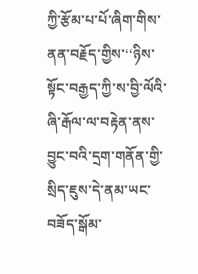ཀྱི་རྩོམ་པ་པོ་ཞིག་གིས་ནན་བརྗོད་གྱིས་‘‘ཉིས་སྟོང་བརྒྱད་ཀྱི་ས་བྱི་ལོའི་ཞི་རྒོལ་ལ་བརྟེན་ནས་བྱུང་བའི་དྲག་གནོན་གྱི་སྲིད་ཇུས་དེ་ནམ་ཡང་བཟོད་སྒོམ་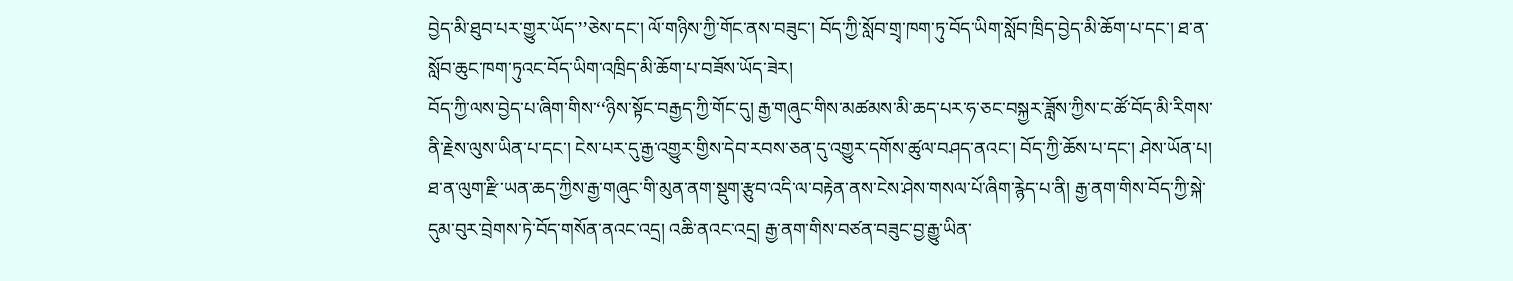བྱེད་མི་ཐུབ་པར་གྱུར་ཡོད་’’ཅེས་དང་། ལོ་གཉིས་ཀྱི་གོང་ནས་བཟུང་། བོད་ཀྱི་སློབ་གྲྭ་ཁག་ཏུ་བོད་ཡིག་སློབ་ཁྲིད་བྱེད་མི་ཆོག་པ་དང་། ཐ་ན་སློབ་ཆུང་ཁག་ཏུའང་བོད་ཡིག་འཁྲིད་མི་ཆོག་པ་བཟོས་ཡོད་ཟེར།
བོད་ཀྱི་ལས་བྱེད་པ་ཞིག་གིས་‘‘ཉིས་སྟོང་བརྒྱད་ཀྱི་གོང་དུ། རྒྱ་གཞུང་གིས་མཚམས་མི་ཆད་པར་ཧ་ཅང་བསྐྱར་ཟློས་ཀྱིས་ང་ཚོ་བོད་མི་རིགས་ནི་རྗེས་ལུས་ཡིན་པ་དང་། ངེས་པར་དུ་རྒྱ་འགྱུར་གྱིས་དེབ་རབས་ཅན་དུ་འགྱུར་དགོས་ཚུལ་བཤད་ནའང་། བོད་ཀྱི་ཆོས་པ་དང་། ཤེས་ཡོན་པ། ཐ་ན་ལུག་རྫི་ཡན་ཆད་ཀྱིས་རྒྱ་གཞུང་གི་མུན་ནག་སྡུག་རྩུབ་འདི་ལ་བརྟེན་ནས་ངེས་ཤེས་གསལ་པོ་ཞིག་རྙེད་པ་ནི། རྒྱ་ནག་གིས་བོད་ཀྱི་སྐེ་དུམ་བུར་བྲེགས་ཏེ་བོད་གསོན་ནའང་འདྲ། འཆི་ནའང་འདྲ། རྒྱ་ནག་གིས་བཙན་བཟུང་བྱ་རྒྱུ་ཡིན་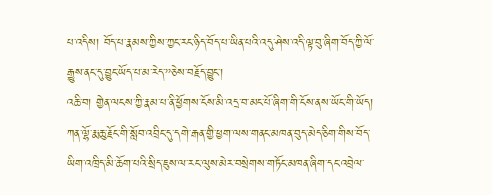པ་འདིས། བོད་པ་རྣམས་ཀྱིས་ཀྱང་རང་ཉིད་བོད་པ་ཡིན་པའི་འདུ་ཤེས་འདི་ལྟ་བུ་ཞིག་བོད་ཀྱི་ལོ་རྒྱུས་ནང་དུ་བྱུང་ཡོད་པ་མ་རེད་’’ཅེས་བརྗོད་བྱུང་།
འཆི་བ། གྱེན་ལངས་ཀྱི་རྣམ་པ་ནི་ཕྱོགས་ངོས་མི་འདྲ་བ་མང་པོ་ཞིག་གི་ངོས་ནས་ཡོང་གི་ཡོད། ཀན་ལྷོ་རྨ་ཆུ་རྗོང་གི་སློབ་འབྲིང་དུ་དགེ་རྒན་གྱི་ཕྱག་ལས་གནང་མཁན་བུད་མེད་ཅིག་གིས་བོད་ཡིག་འཁྲིད་མི་ཆོག་པའི་སྲིད་ཇུས་ལ་རང་ལུས་མེར་བསྲེགས་གཏོང་མཁན་ཞིག་དང་འབྲེལ་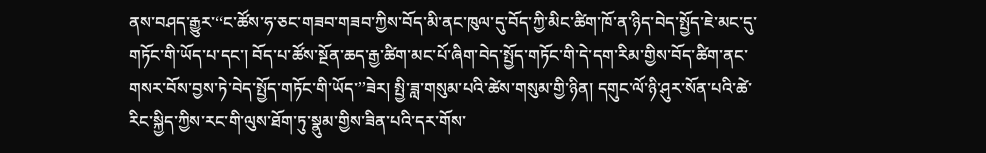ནས་བཤད་རྒྱུར་‘‘ང་ཚོས་ཧ་ཅང་གཟབ་གཟབ་ཀྱིས་བོད་མི་ནང་ཁུལ་དུ་བོད་ཀྱི་མིང་ཚིག་ཁོ་ན་ཉིད་བེད་སྤྱོད་ཇེ་མང་དུ་གཏོང་གི་ཡོད་པ་དང་། བོད་པ་ཚོས་སྔོན་ཆད་རྒྱ་ཚིག་མང་པོ་ཞིག་བེད་སྤྱོད་གཏོང་གི་དེ་དག་རིམ་གྱིས་བོད་ཚིག་ནང་གསར་བོས་བྱས་ཏེ་བེད་སྤྱོད་གཏོང་གི་ཡོད་’’ཟེར། སྤྱི་ཟླ་གསུམ་པའི་ཚེས་གསུམ་གྱི་ཉིན། དགུང་ལོ་ཉི་ཤུར་སོན་པའི་ཚེ་རིང་སྐྱིད་ཀྱིས་རང་གི་ལུས་ཐོག་ཏུ་སྣུམ་གྱིས་ཟིན་པའི་དར་གོས་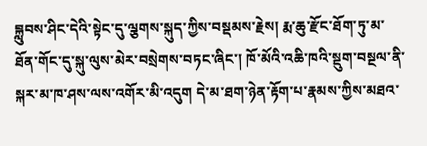བྐླུབས་ཤིང་དེའི་སྟེང་དུ་ལྕགས་སྐུད་ཀྱིས་བསྡམས་རྗེས། རྨ་ཆུ་རྫོང་ཐོག་ཏུ་མ་ཐོན་གོང་དུ་སྐུ་ལུས་མེར་བསྲེགས་བཏང་ཞིང་། ཁོ་མོའི་འཆི་ཁའི་སྡུག་བསྔལ་ནི་སྐར་མ་ཁ་ཤས་ལས་འགོར་མི་འདུག དེ་མ་ཐག་ཉེན་རྟོག་པ་རྣམས་ཀྱིས་མཐའ་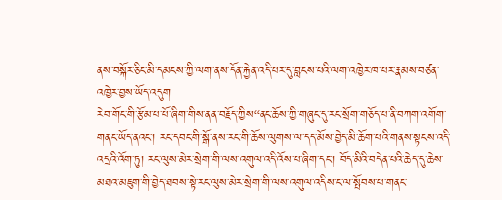ནས་བསྐོར་ཅིང་མི་དམངས་ཀྱི་ལག་ནས་དོན་རྐྱེན་འདི་པར་དུ་བླངས་པའི་ལག་འཁྱེར་ཁ་པར་རྣམས་བཙན་འཁྱེར་བྱས་ཡོད་འདུག
རེབ་གོང་གི་རྩོམ་པ་པོ་ཞིག་གིས་ནན་བརྗོད་ཀྱིས‘‘ནང་ཆོས་ཀྱི་གཞུང་དུ་རང་སྲོག་གཅོད་པ་ནི་བཀག་འགོག་གནང་ཡོད་ནའང་། རང་དབང་གི་སྒོ་ནས་རང་གི་ཆོས་ལུགས་ལ་དད་མོས་བྱེད་མི་ཆོག་པའི་གནས་སྟངས་འདི་འདྲའི་འོག་ཏུ། རང་ལུས་མེར་སྲེག་གི་ལས་འགུལ་འདི་འོས་པ་ཞིག་དང་། བོད་མིའི་བདེན་པའི་ཆེད་དུ་ཆེས་མཐའ་མཇུག་གི་བྱེད་ཐབས་སྟེ་རང་ལུས་མེར་སྲེག་གི་ལས་འགུལ་འདིས་ང་ལ་སྤོབས་པ་གནང་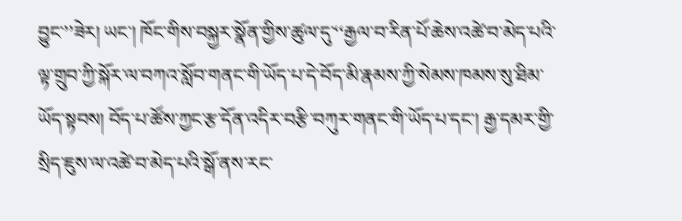བྱུང་’’ཟེར། ཡང་། ཁོང་གིས་བསྐྱར་སྣོན་གྱིས་ཚུལ་དུ་‘‘རྒྱལ་བ་རིན་པོ་ཆེས་འཚེ་བ་མེད་པའི་ལྟ་གྲུབ་ཀྱི་སྐོར་ལ་བཀའ་སློབ་གནང་གི་ཡོད་པ་དེ་བོད་མི་རྣམས་ཀྱི་སེམས་ཁམས་སུ་ཐིམ་ཡོད་སྟབས། བོད་པ་ཚོས་ཀྱང་རྩ་དོན་འདིར་བརྩི་བཀུར་གནང་གི་ཡོད་པ་དང་། རྒྱ་དམར་གྱི་སྲིད་ཇུས་ལ་འཚེ་བ་མེད་པའི་སྒོ་ནས་རང་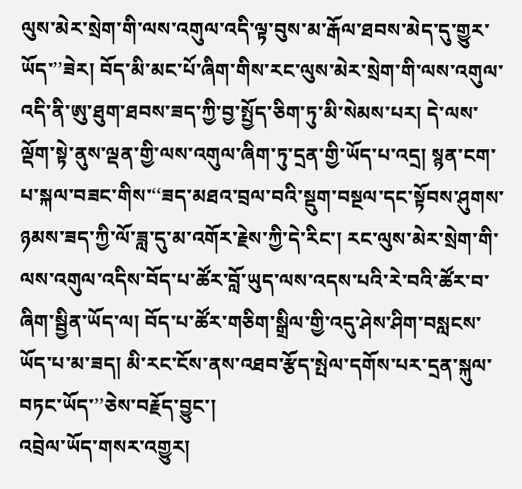ལུས་མེར་སྲེག་གི་ལས་འགུལ་འདི་ལྟ་བུས་མ་རྒོལ་ཐབས་མེད་དུ་གྱུར་ཡོད་’’ཟེར། བོད་མི་མང་པོ་ཞིག་གིས་རང་ལུས་མེར་སྲེག་གི་ལས་འགུལ་འདི་ནི་ཨུ་ཐུག་ཐབས་ཟད་ཀྱི་བྱ་སྤྱོད་ཅིག་ཏུ་མི་སེམས་པར། དེ་ལས་ལྡོག་སྟེ་ནུས་ལྡན་གྱི་ལས་འགུལ་ཞིག་ཏུ་དྲན་གྱི་ཡོད་པ་འདྲ། སྙན་ངག་པ་སྐལ་བཟང་གིས་‘‘ཟད་མཐའ་བྲལ་བའི་སྡུག་བསྔལ་དང་སྟོབས་ཤུགས་ཉམས་ཟད་ཀྱི་ལོ་ཟླ་དུ་མ་འགོར་རྗེས་ཀྱི་དེ་རིང་། རང་ལུས་མེར་སྲེག་གི་ལས་འགུལ་འདིས་བོད་པ་ཚོར་བློ་ཡུད་ལས་འདས་པའི་རེ་བའི་ཚོར་བ་ཞིག་སྦྱིན་ཡོད་ལ། བོད་པ་ཚོར་གཅིག་སྒྲིལ་གྱི་འདུ་ཤེས་ཤིག་བསླངས་ཡོད་པ་མ་ཟད། མི་རང་ངོས་ནས་འཐབ་རྩོད་སྤེལ་དགོས་པར་དྲན་སྐུལ་བཏང་ཡོད་’’ཅེས་བརྗོད་བྱུང་།
འབྲེལ་ཡོད་གསར་འགྱུར།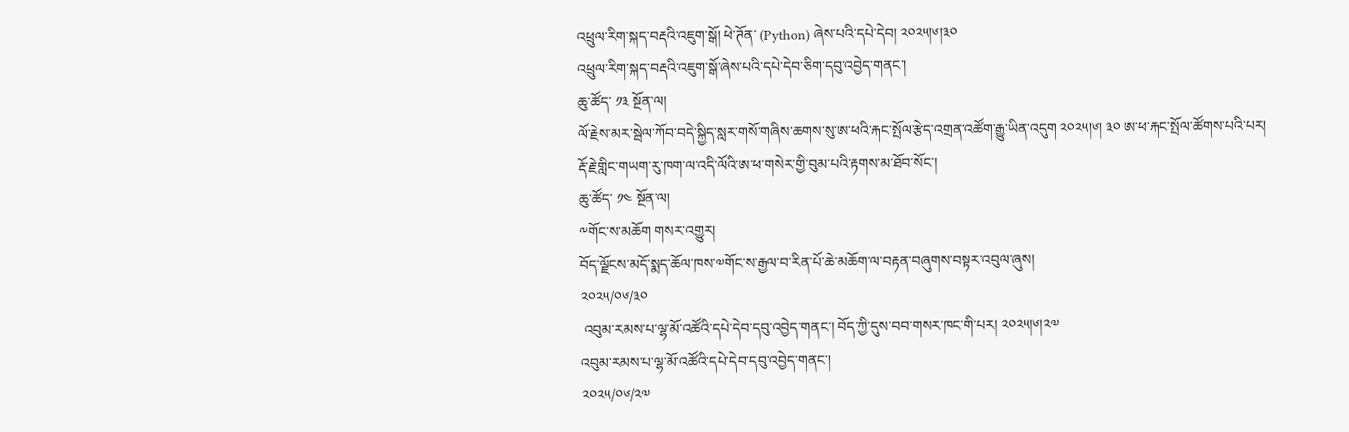འཕྲུལ་རིག་སྐད་བརྡའི་འཇུག་སྒོ། ཕེ་ཊོན་ (Python) ཞེས་པའི་དཔེ་དེབ། ༢༠༢༥།༦།༣༠
འཕྲུལ་རིག་སྐད་བརྡའི་འཇུག་སྒོ་ཞེས་པའི་དཔེ་དེབ་ཅིག་དབུ་འབྱེད་གནང་།
ཆུ་ཚོད་ ༡༣ སྔོན་ལ།
ལོ་རྗེས་མར་སྦེལ་ཀོབ་བདེ་སྐྱིད་སླར་གསོ་གཞིས་ཆགས་སུ་ཨ་ཕའི་རྐང་སྤོལ་རྩེད་འགྲན་འཚོག་རྒྱུ་ཡིན་འདུག ༢༠༢༥།༦། ༣༠ ཨ་ཕ་རྐང་སྤོལ་ཚོགས་པའི་པར།
རྡོ་རྗེ་གླིང་གཡག་རུ་ཁག་ལ་འདི་ལོའི་ཨ་ཕ་གསེར་གྱི་བུམ་པའི་རྟགས་མ་ཐོབ་སོང་།
ཆུ་ཚོད་ ༡༤ སྔོན་ལ།
༸གོང་ས་མཆོག གསར་འགྱུར།
བོད་ལྗོངས་མདོ་སྨད་ཆོལ་ཁས་༧གོང་ས་རྒྱལ་བ་རིན་པོ་ཆེ་མཆོག་ལ་བརྟན་བཞུགས་བསྟར་འབུལ་ཞུས།
༢༠༢༥/༠༦/༣༠
 འབུམ་རམས་པ་ལྷ་མོ་འཚོའི་དཔེ་དེབ་དབུ་འབྱེད་གནང་། བོད་ཀྱི་དུས་བབ་གསར་ཁང་གི་པར། ༢༠༢༥།༦།༢༧
འབུམ་རམས་པ་ལྷ་མོ་འཚོའི་དཔེ་དེབ་དབུ་འབྱེད་གནང་།
༢༠༢༥/༠༦/༢༧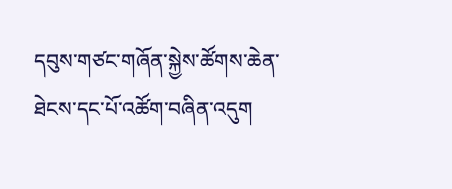དབུས་གཙང་གཞོན་སྐྱེས་ཚོགས་ཆེན་ཐེངས་དང་པོ་འཚོག་བཞིན་འདུག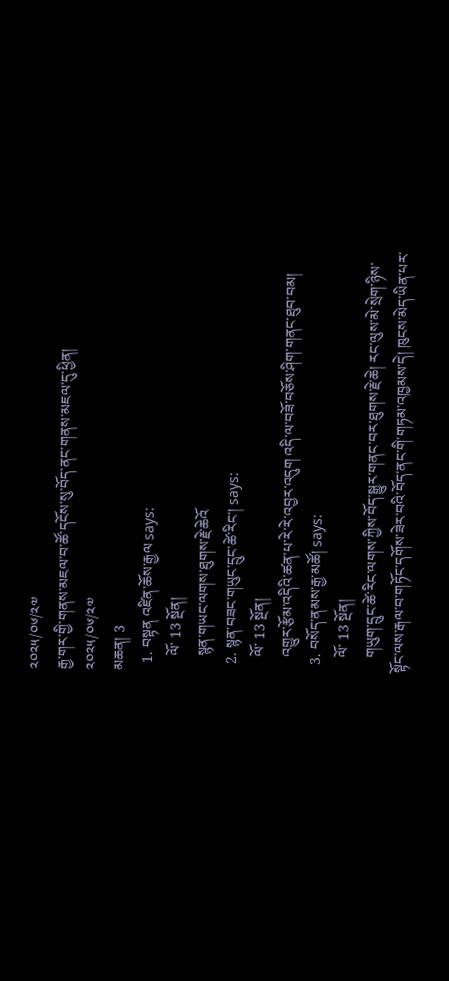༢༠༢༥/༠༦/༢༧
རྒྱ་གར་གྱི་གནས་མཇལ་བ་ཚོ་དངོས་སུ་བོད་ནང་གནས་མཇལ་དུ་ཕྱིན།
༢༠༢༥/༠༦/༢༧
མཆན། 3
  1. བསྟན འཛིན་ཆོས་རྒྱལ says:
    ལོ་ 13 སྔོན།
    སྙན་གཡང་ལགས་ཐུགས་རྗེ་ཆེའོ
  2. སྙན་བཟང་གཡུང་དྲུང་ཚེ་རིང་། says:
    ལོ་ 13 སྔོན།
    འགྱུར་རྩོམ་འདིའི་ཚན་པ་རེ་རེ་འབྱར་འདུག འདི་ལ་བཟོ་བཅོས་ཤིག་གནང་ཐུབ་བམ།
  3. བསོད་ནམས་རྒྱ་མཚོ། says:
    ལོ་ 13 སྔོན།
    གཡུག་དྲུང་ཚེ་རིང་ལགས་ཀྱིས་བོད་སྒྱུར་གནང་བར་ཐུགས་རྗེ་ཆེ། རང་ལུས་མེ་སྲེག་ཉིས་སྟོང་ལས་རྒལ་བ་གཏོང་དགོས་ཟེར་བའི་བོད་ནང་གི་གཏམ་འཁྱམས་དེ། ཁུངས་མེད་ཡིན་པར་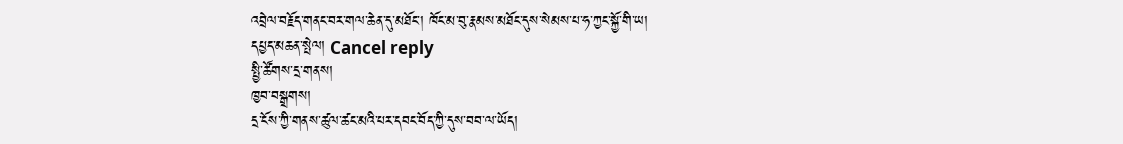འབྲེལ་བརྗོད་གནང་བར་གལ་ཆེན་དུ་མཐོང་། ཁོང་མ་བུ་རྣམས་མཐོང་དུས་སེམས་པ་ཧ་ཀྱང་སྐྱོ་གི་ཡ།
དཔྱད་མཆན་སྤེལ། Cancel reply
སྤྱི་ཚོགས་དྲ་གནས།
ཁྱབ་བསྒྲགས།
དྲ་ངོས་ཀྱི་གནས་ཚུལ་ཚང་མའི་པར་དབང་བོད་ཀྱི་དུས་བབ་ལ་ཡོད།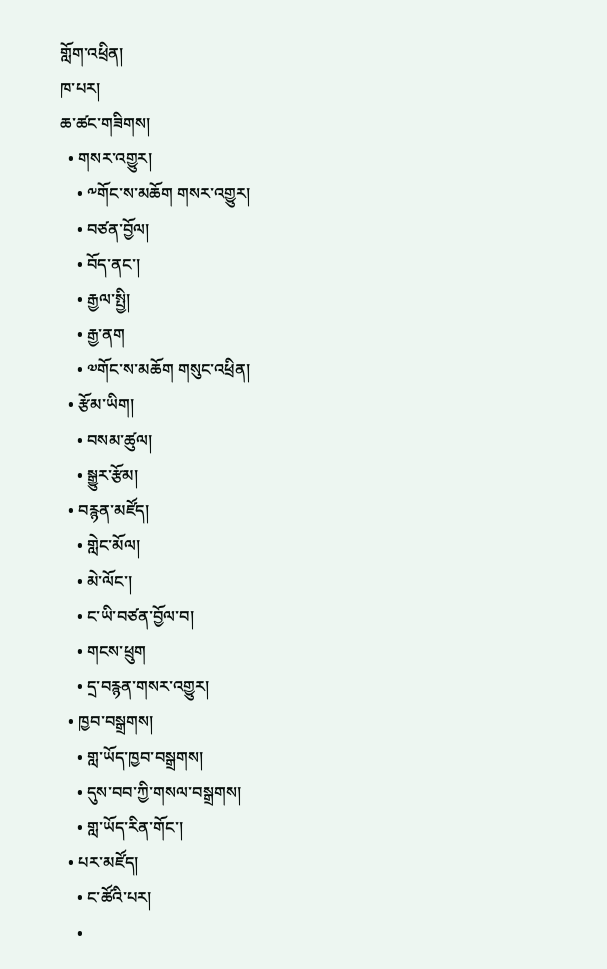གློག་འཕྲིན།
ཁ་པར།
ཆ་ཚང་གཟིགས།
  • གསར་འགྱུར།
    • ༸གོང་ས་མཆོག གསར་འགྱུར།
    • བཙན་བྱོལ།
    • བོད་ནང་།
    • རྒྱལ་སྤྱི།
    • རྒྱ་ནག
    • ༧གོང་ས་མཆོག གསུང་འཕྲིན།
  • རྩོམ་ཡིག།
    • བསམ་ཚུལ།
    • སྒྱུར་རྩོམ།
  • བརྙན་མཛོད།
    • གླེང་མོལ།
    • མེ་ལོང་།
    • ང་ཡི་བཙན་བྱོལ་བ།
    • གངས་ཕྲུག
    • དྲ་བརྙན་གསར་འགྱུར།
  • ཁྱབ་བསྒྲགས།
    • གླ་ཡོད་ཁྱབ་བསྒྲགས།
    • དུས་བབ་ཀྱི་གསལ་བསྒྲགས།
    • གླ་ཡོད་རིན་གོང་།
  • པར་མཛོད།
    • ང་ཚོའི་པར།
    •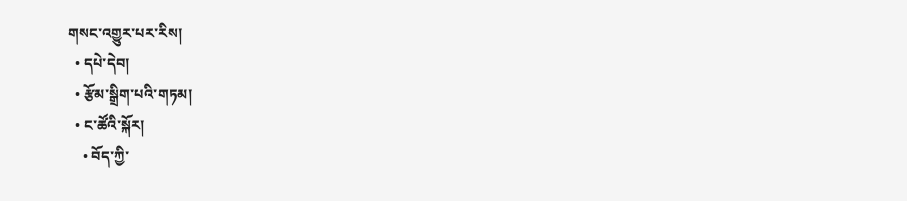གསང་འགྱུར་པར་རིས།
  • དཔེ་དེབ།
  • རྩོམ་སྒྲིག་པའི་གཏམ།
  • ང་ཚོའི་སྐོར།
    • བོད་ཀྱི་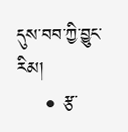དུས་བབ་ཀྱི་བྱུང་རིམ།
    • རྩ་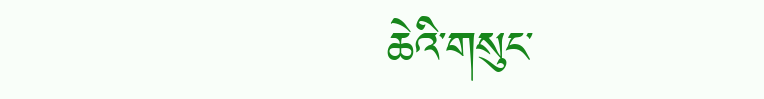ཆེའི་གསུང་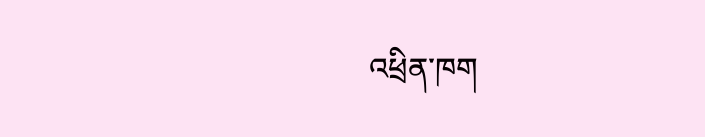འཕྲིན་ཁག